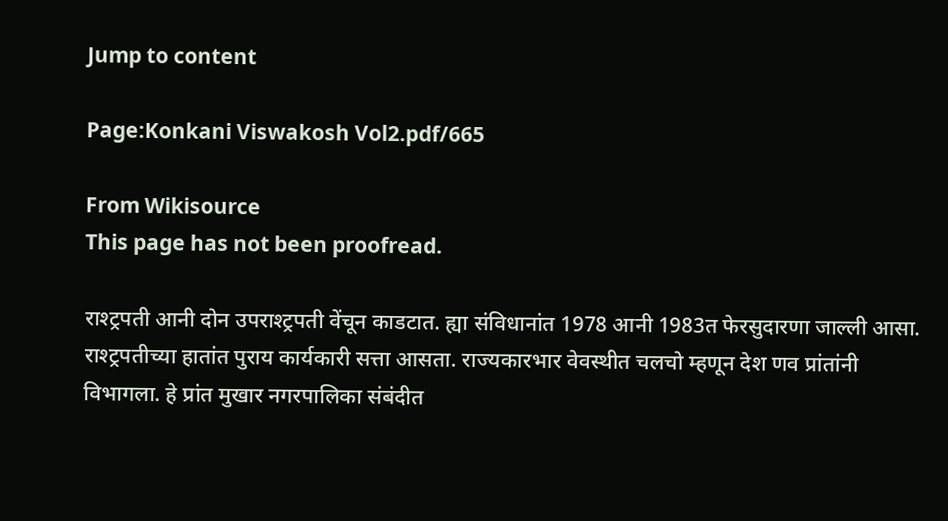Jump to content

Page:Konkani Viswakosh Vol2.pdf/665

From Wikisource
This page has not been proofread.

राश्ट्रपती आनी दोन उपराश्ट्रपती वेंचून काडटात. ह्या संविधानांत 1978 आनी 1983त फेरसुदारणा जाल्ली आसा. राश्ट्रपतीच्या हातांत पुराय कार्यकारी सत्ता आसता. राज्यकारभार वेवस्थीत चलचो म्हणून देश णव प्रांतांनी विभागला. हे प्रांत मुखार नगरपालिका संबंदीत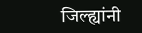जिल्ह्यांनी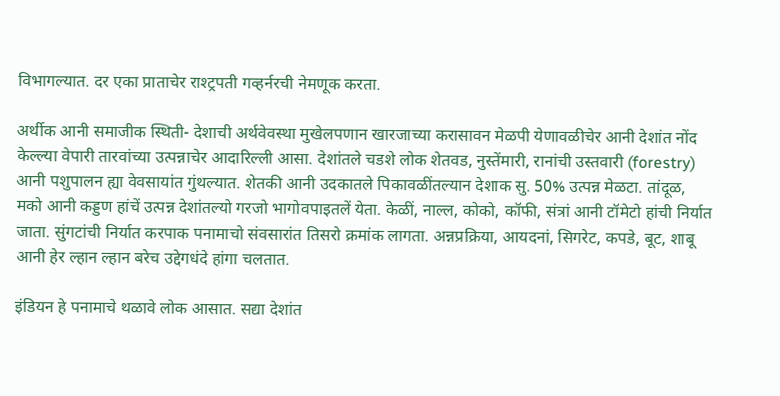विभागल्यात. दर एका प्राताचेर राश्ट्रपती गव्हर्नरची नेमणूक करता.

अर्थीक आनी समाजीक स्थिती- देशाची अर्थवेवस्था मुखेलपणान खारजाच्या करासावन मेळपी येणावळीचेर आनी देशांत नोंद केल्ल्या वेपारी तारवांच्या उत्पन्नाचेर आदारिल्ली आसा. देशांतले चडशे लोक शेतवड, नुस्तेंमारी, रानांची उस्तवारी (forestry) आनी पशुपालन ह्या वेवसायांत गुंथल्यात. शेतकी आनी उदकातले पिकावळींतल्यान देशाक सु. 50% उत्पन्न मेळटा. तांदूळ, मको आनी कड्डण हांचें उत्पन्न देशांतल्यो गरजो भागोवपाइतलें येता. केळीं, नाल्ल, कोको, कॉफी, संत्रां आनी टॉमेटो हांची निर्यात जाता. सुंगटांची निर्यात करपाक पनामाचो संवसारांत तिसरो क्रमांक लागता. अन्नप्रक्रिया, आयदनां, सिगरेट, कपडे, बूट, शाबू आनी हेर ल्हान ल्हान बरेच उद्देगधंदे हांगा चलतात.

इंडियन हे पनामाचे थळावे लोक आसात. सद्या देशांत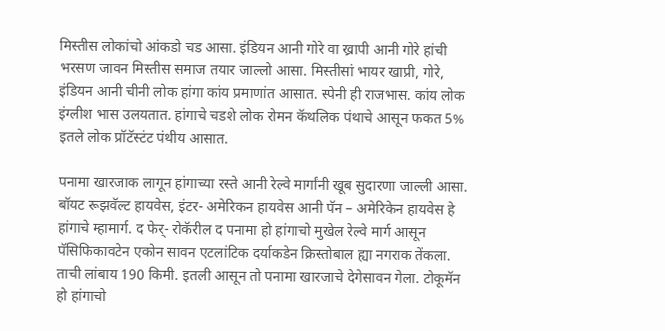मिस्तीस लोकांचो आंकडो चड आसा. इंडियन आनी गोरे वा ख्रापी आनी गोरे हांची भरसण जावन मिस्तीस समाज तयार जाल्लो आसा. मिस्तीसां भायर खाप्री, गोरे, इंडियन आनी चीनी लोक हांगा कांय प्रमाणांत आसात. स्पेनी ही राजभास. कांय लोक इंग्लीश भास उलयतात. हांगाचे चडशे लोक रोमन कॅथलिक पंथाचे आसून फकत 5% इतले लोक प्रॉटॅस्टंट पंथीय आसात.

पनामा खारजाक लागून हांगाच्या रस्ते आनी रेल्वे मार्गांनी खूब सुदारणा जाल्ली आसा. बॉयट रूझवॅल्ट हायवेस, इंटर- अमेरिकन हायवेस आनी पॅन – अमेरिकेन हायवेस हे हांगाचे म्हामार्ग. द फेर्- रोकॅरील द पनामा हो हांगाचो मुखेल रेल्वे मार्ग आसून पॅसिफिकावटेन एकोन सावन एटलांटिक दर्याकडेन क्रिस्तोबाल ह्या नगराक तेंकला. ताची लांबाय 190 किमी. इतली आसून तो पनामा खारजाचे देगेसावन गेला. टोकूमॅन हो हांगाचो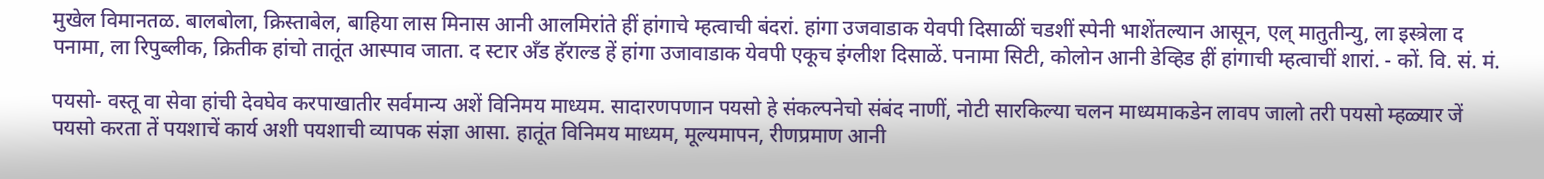मुखेल विमानतळ. बालबोला, क्रिस्ताबेल, बाहिया लास मिनास आनी आलमिरांते हीं हांगाचे म्हत्वाची बंदरां. हांगा उजवाडाक येवपी दिसाळीं चडशीं स्पेनी भाशेंतल्यान आसून, एल् मातुतीन्यु, ला इस्त्रेला द पनामा, ला रिपुब्लीक, क्रितीक हांचो तातूंत आस्पाव जाता. द स्टार अँड हॅराल्ड हें हांगा उजावाडाक येवपी एकूच इंग्लीश दिसाळें. पनामा सिटी, कोलोन आनी डेव्हिड हीं हांगाची म्हत्वाचीं शारां. - कों. वि. सं. मं.

पयसो- वस्तू वा सेवा हांची देवघेव करपाखातीर सर्वमान्य अशें विनिमय माध्यम. सादारणपणान पयसो हे संकल्पनेचो संबंद नाणीं, नोटी सारकिल्या चलन माध्यमाकडेन लावप जालो तरी पयसो म्हळ्यार जें पयसो करता तें पयशाचें कार्य अशी पयशाची व्यापक संज्ञा आसा. हातूंत विनिमय माध्यम, मूल्यमापन, रीणप्रमाण आनी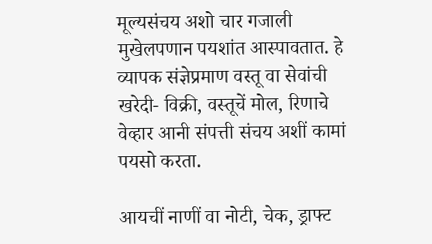मूल्यसंचय अशो चार गजाली मुखेलपणान पयशांत आस्पावतात. हे व्यापक संज्ञेप्रमाण वस्तू वा सेवांची खरेदी- विक्री, वस्तूचें मोल, रिणाचे वेव्हार आनी संपत्ती संचय अशीं कामां पयसो करता.

आयचीं नाणीं वा नोटी, चेक, ड्राफ्ट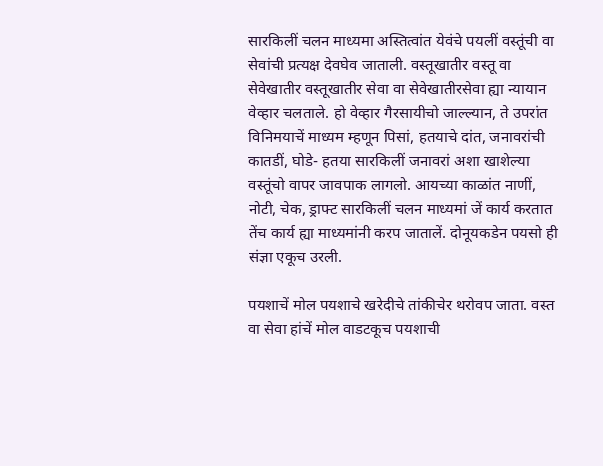सारकिलीं चलन माध्यमा अस्तित्वांत येवंचे पयलीं वस्तूंची वा सेवांची प्रत्यक्ष देवघेव जाताली. वस्तूखातीर वस्तू वा सेवेखातीर वस्तूखातीर सेवा वा सेवेखातीरसेवा ह्या न्यायान वेव्हार चलताले. हो वेव्हार गैरसायीचो जाल्ल्यान, ते उपरांत विनिमयाचें माध्यम म्हणून पिसां, हतयाचे दांत, जनावरांची कातडीं, घोडे- हतया सारकिलीं जनावरां अशा खाशेल्या वस्तूंचो वापर जावपाक लागलो. आयच्या काळांत नाणीं, नोटी, चेक, ड्राफ्ट सारकिलीं चलन माध्यमां जें कार्य करतात तेंच कार्य ह्या माध्यमांनी करप जातालें. दोनूयकडेन पयसो ही संज्ञा एकूच उरली.

पयशाचें मोल पयशाचे खरेदीचे तांकीचेर थरोवप जाता. वस्त वा सेवा हांचें मोल वाडटकूच पयशाची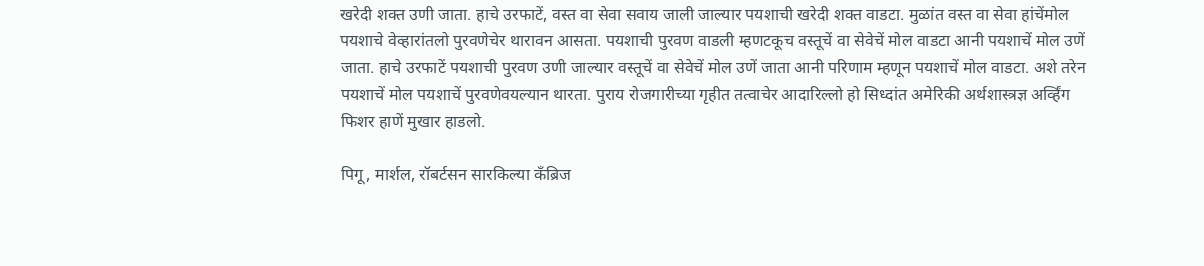खरेदी शक्त उणी जाता. हाचे उरफाटें, वस्त वा सेवा सवाय जाली जाल्यार पयशाची खरेदी शक्त वाडटा. मुळांत वस्त वा सेवा हांचेंमोल पयशाचे वेव्हारांतलो पुरवणेचेर थारावन आसता. पयशाची पुरवण वाडली म्हणटकूच वस्तूचें वा सेवेचें मोल वाडटा आनी पयशाचें मोल उणें जाता. हाचे उरफाटें पयशाची पुरवण उणी जाल्यार वस्तूचें वा सेवेचें मोल उणें जाता आनी परिणाम म्हणून पयशाचें मोल वाडटा. अशे तरेन पयशाचें मोल पयशाचें पुरवणेवयल्यान थारता. पुराय रोजगारीच्या गृहीत तत्वाचेर आदारिल्लो हो सिध्दांत अमेरिकी अर्थशास्त्रज्ञ अर्व्हिंग फिशर हाणें मुखार हाडलो.

पिगू, मार्शल, रॉबर्टसन सारकिल्या कँब्रिज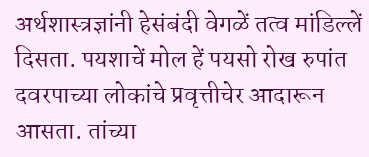अर्थशास्त्रज्ञांनी हेसंबंदी वेगळें तत्व मांडिल्लें दिसता. पयशाचें मोल हें पयसो रोख रुपांत दवरपाच्या लोकांचे प्रवृत्तीचेर आदारून आसता. तांच्या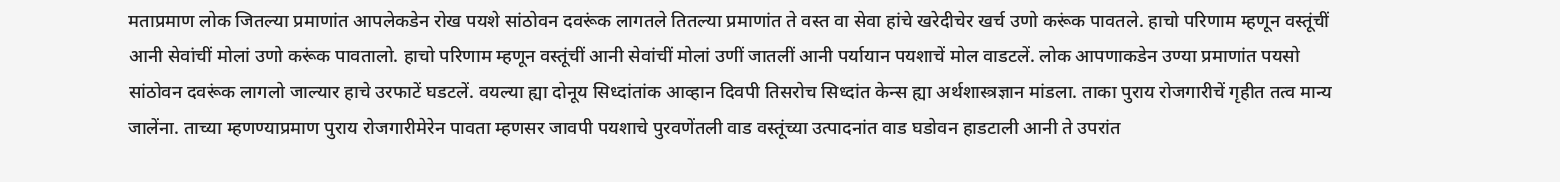मताप्रमाण लोक जितल्या प्रमाणांत आपलेकडेन रोख पयशे सांठोवन दवरूंक लागतले तितल्या प्रमाणांत ते वस्त वा सेवा हांचे खरेदीचेर खर्च उणो करूंक पावतले. हाचो परिणाम म्हणून वस्तूंचीं आनी सेवांचीं मोलां उणो करूंक पावतालो. हाचो परिणाम म्हणून वस्तूंचीं आनी सेवांचीं मोलां उणीं जातलीं आनी पर्यायान पयशाचें मोल वाडटलें. लोक आपणाकडेन उण्या प्रमाणांत पयसो सांठोवन दवरूंक लागलो जाल्यार हाचे उरफाटें घडटलें. वयल्या ह्या दोनूय सिध्दांतांक आव्हान दिवपी तिसरोच सिध्दांत केन्स ह्या अर्थशास्त्रज्ञान मांडला. ताका पुराय रोजगारीचें गृहीत तत्व मान्य जालेंना. ताच्या म्हणण्याप्रमाण पुराय रोजगारीमेरेन पावता म्हणसर जावपी पयशाचे पुरवणेंतली वाड वस्तूंच्या उत्पादनांत वाड घडोवन हाडटाली आनी ते उपरांत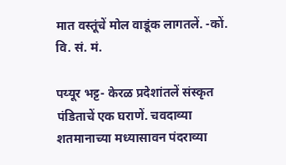मात वस्तूंचें मोल वाडूंक लागतलें. -कों. वि. सं. मं.

पय्यूर भट्ट- केरळ प्रदेशांतलें संस्कृत पंडिताचें एक घराणें. चवदाव्या शतमानाच्या मध्यासावन पंदराव्या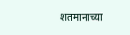शतमानाच्या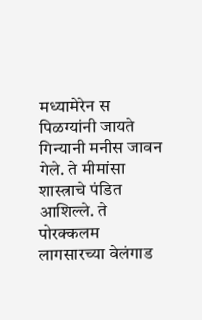मध्यामेरेन स पिळग्यांनी जायते गिन्यानी मनीस जावन गेले. ते मीमांसा शास्त्राचे पंडित आशिल्ले. ते पोरक्कलम लागसारच्या वेलंगाड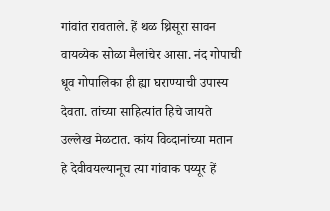गांवांत रावताले. हें थळ थ्रिसूरा सावन वायव्येक सोळा मैलांचेर आसा. नंद गोपाची धूव गोपालिका ही ह्या घराण्याची उपास्य देवता. तांच्या साहित्यांत हिचे जायते उल्लेख मेळटात. कांय विव्दानांच्या मतान हे देवीवयल्यानूच त्या गांवाक पय्यूर हें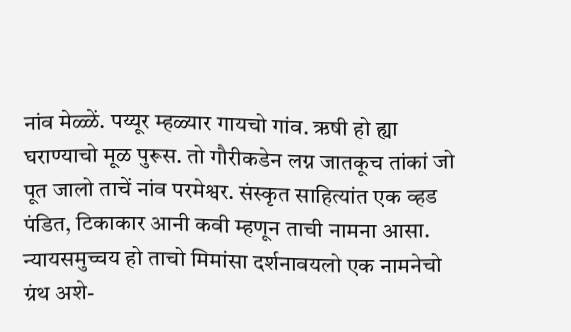नांव मेळ्ळें. पय्यूर म्हळ्यार गायचो गांव. ऋषी हो ह्या घराण्याचो मूळ पुरूस. तो गौरीकडेन लग्न जातकूच तांकां जो पूत जालो ताचें नांव परमेश्वर. संस्कृत साहित्यांत एक व्हड पंडित, टिकाकार आनी कवी म्हणून ताची नामना आसा. न्यायसमुच्चय हो ताचो मिमांसा दर्शनावयलो एक नामनेचो ग्रंथ अशे-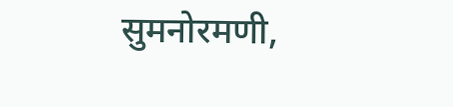सुमनोरमणी,